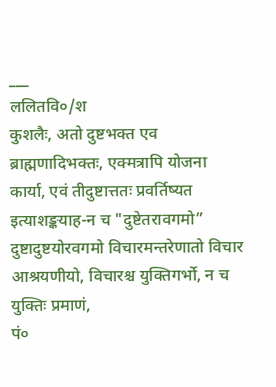___
ललितवि०/श
कुशलैः, अतो दुष्टभक्त एव ब्राह्मणादिभक्तः, एक्मत्रापि योजना कार्या, एवं तीदुष्टात्ततः प्रवर्तिष्यत इत्याशङ्कयाह-न च "दुष्टेतरावगमो” दुष्टादुष्टयोरवगमो विचारमन्तरेणातो विचार आश्रयणीयो, विचारश्च युक्तिगर्भो, न च युक्तिः प्रमाणं,
पं०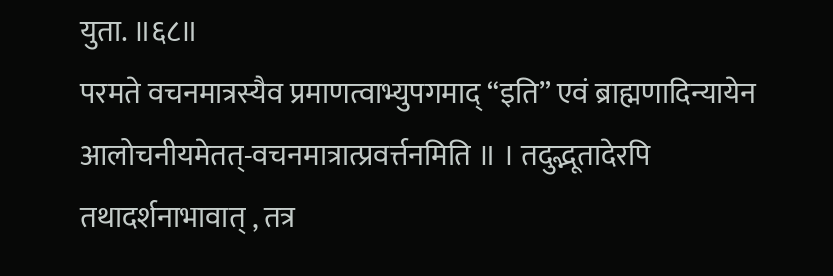युता. ॥६८॥
परमते वचनमात्रस्यैव प्रमाणत्वाभ्युपगमाद् “इति” एवं ब्राह्मणादिन्यायेन आलोचनीयमेतत्-वचनमात्रात्प्रवर्त्तनमिति ॥ । तदुद्भूतादेरपि तथादर्शनाभावात् , तत्र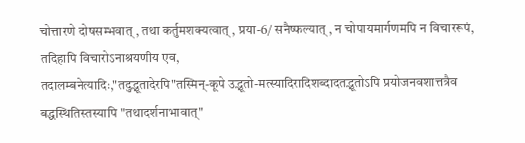चोत्तारणे दोषसम्भवात् , तथा कर्तुमशक्यत्वात् , प्रया-6/ सनैष्फल्यात् , न चोपायमार्गणमपि न विचाररूपं, तदिहापि विचारोऽनाश्रयणीय एव,
तदालम्बनेत्यादिः,"तदुद्भूतादेरपि"तस्मिन्-कूपे उद्भूतो-मत्स्यादिरादिशब्दादतद्भूतोऽपि प्रयोजनवशात्तत्रैव बद्धस्थितिस्तस्यापि "तथादर्शनाभावात्"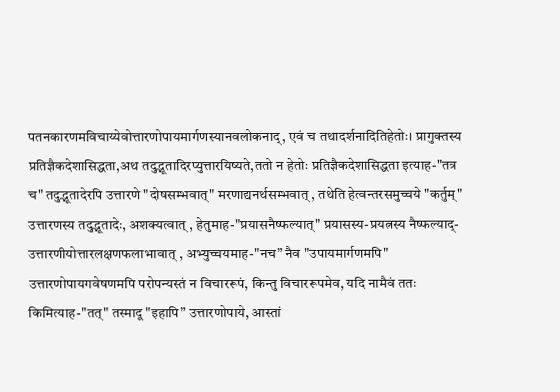पतनकारणमविचाय्येवोत्तारणोपायमार्गणस्यानवलोकनाद्, एवं च तथादर्शनादितिहेतोः। प्रागुक्तस्य प्रतिज्ञैकदेशासिद्धता,अथ तदुद्भूतादिरप्युत्तारयिष्यते,ततो न हेतोः प्रतिज्ञैकदेशासिद्धता इत्याह-"तत्र च" तदुद्भूतादेरपि उत्तारणे "दोषसम्भवात्" मरणाद्यनर्थसम्भवात् , तथेति हेत्वन्तरसमुच्चये "कर्तुम्" उत्तारणस्य तदुद्भूतादेः, अशक्यत्वात् , हेतुमाह-"प्रयासनैष्फल्यात्" प्रयासस्य-प्रयत्नस्य नैष्फल्याद्-उत्तारणीयोत्तारलक्षणफलाभावात् , अभ्युच्चयमाह-"नच” नैव "उपायमार्गणमपि" उत्तारणोपायगवेषणमपि परोपन्यस्तं न विचाररूपं, किन्तु विचाररूपमेव, यदि नामैवं ततः किमित्याह-"तत्" तस्मादू "इहापि” उत्तारणोपाये, आस्तां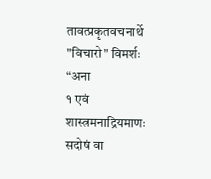तावत्प्रकृतवचनार्थे "विचारो" विमर्शः “अना
१ एवं शास्त्रमनाद्रियमाणः सदोषं वा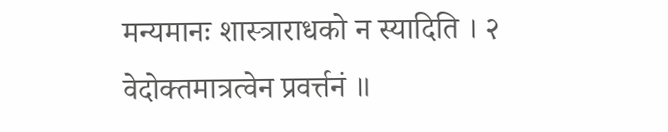मन्यमानः शास्त्राराधको न स्यादिति । २ वेदोक्तमात्रत्वेन प्रवर्त्तनं ॥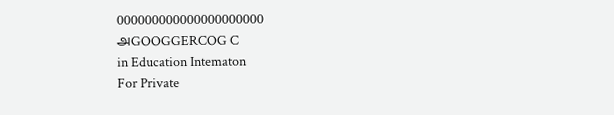000000000000000000000
அGOOGGERCOG C
in Education Intematon
For Private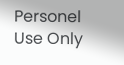Personel Use Only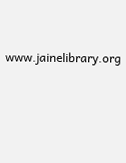www.jainelibrary.org